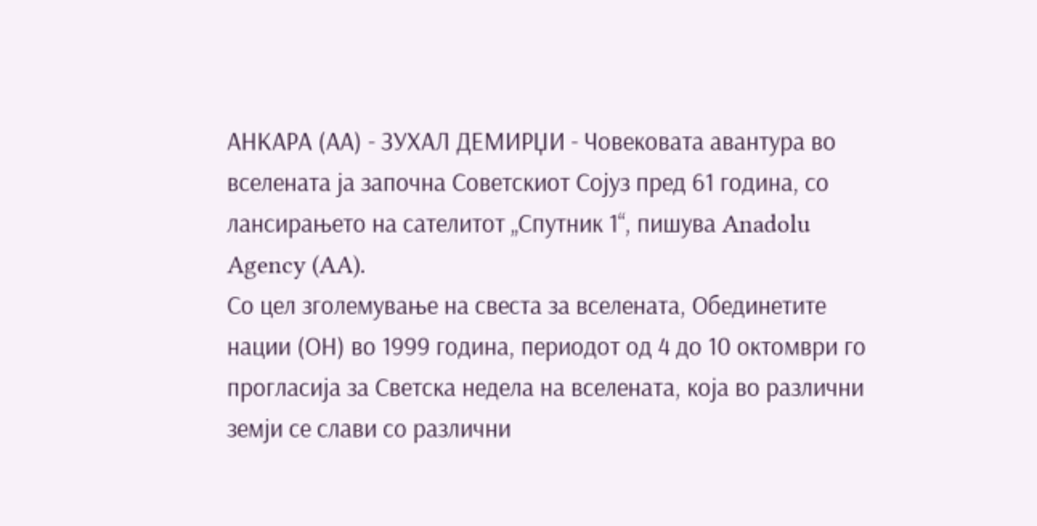АНКАРА (АА) - ЗУХАЛ ДЕМИРЏИ - Човековата авантура во вселената ја започна Советскиот Сојуз пред 61 година, со лансирањето на сателитот „Спутник 1“, пишува Anadolu Agency (AA).
Со цел зголемување на свеста за вселената, Обединетите нации (ОН) во 1999 година, периодот од 4 до 10 октомври го прогласија за Светска недела на вселената, која во различни земји се слави со различни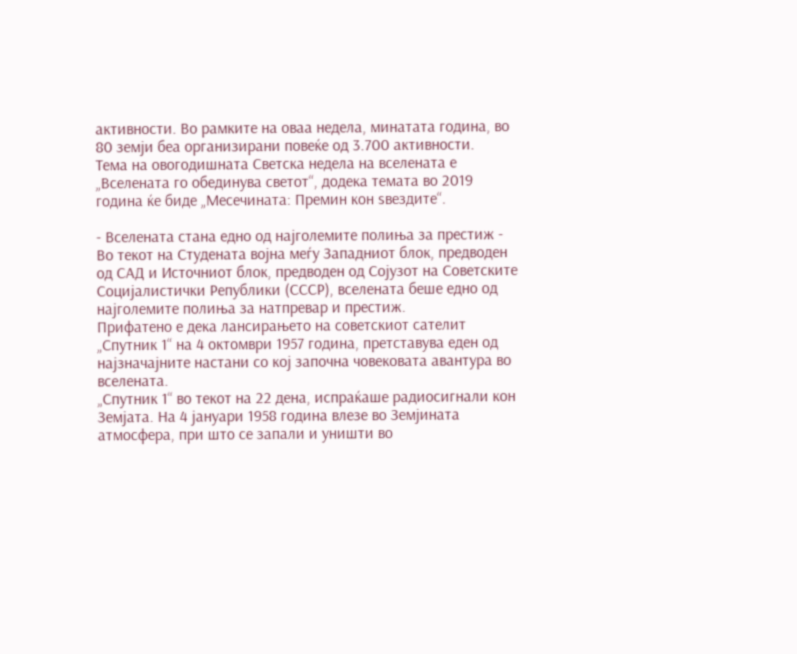активности. Во рамките на оваа недела, минатата година, во 80 земји беа организирани повеќе од 3.700 активности.
Тема на овогодишната Светска недела на вселената е „Вселената го обединува светот“, додека темата во 2019 година ќе биде „Месечината: Премин кон ѕвездите“.

- Вселената стана едно од најголемите полиња за престиж -
Во текот на Студената војна меѓу Западниот блок, предводен од САД и Источниот блок, предводен од Сојузот на Советските Социјалистички Републики (СССР), вселената беше едно од најголемите полиња за натпревар и престиж.
Прифатено е дека лансирањето на советскиот сателит „Спутник 1“ на 4 октомври 1957 година, претставува еден од најзначајните настани со кој започна човековата авантура во вселената.
„Спутник 1“ во текот на 22 дена, испраќаше радиосигнали кон Земјата. На 4 јануари 1958 година влезе во Земјината атмосфера, при што се запали и уништи во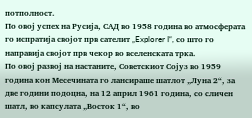потполност.
По овој успех на Русија, САД во 1958 година во атмосферата го испратија својот прв сателит „Explorer I“, со што го направија својот прв чекор во вселенската трка.
По овој развој на настаните, Советскиот Сојуз во 1959 година кон Месечината го лансираше шатлот „Луна 2“, за две години подоцна, на 12 април 1961 година, со сличен шатл, во капсулата „Восток 1“, во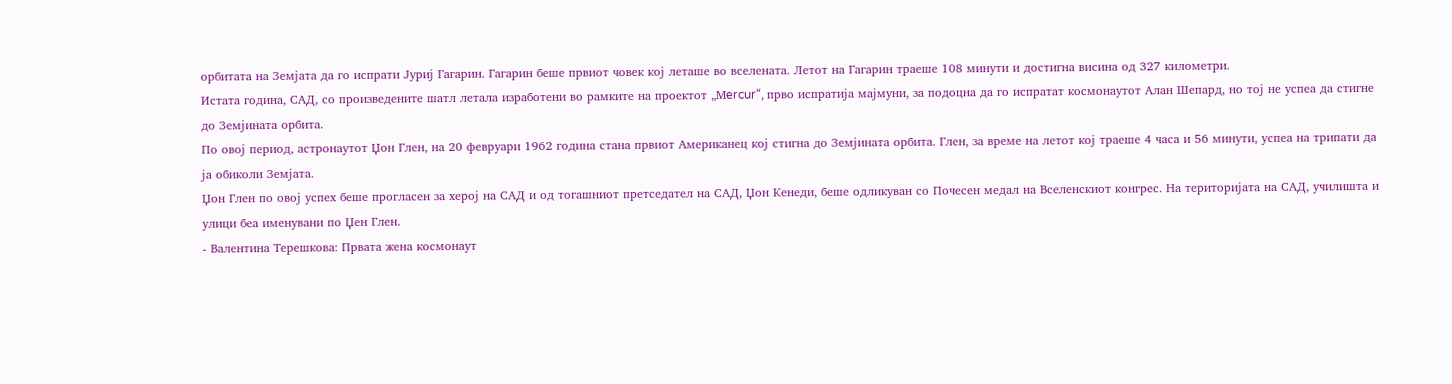орбитата на Земјата да го испрати Јуриј Гагарин. Гагарин беше првиот човек кој леташе во вселената. Летот на Гагарин траеше 108 минути и достигна висина од 327 километри.
Истата година, САД, со произведените шатл летала изработени во рамките на проектот „Мercur“, прво испратија мајмуни, за подоцна да го испратат космонаутот Алан Шепард, но тој не успеа да стигне до Земјината орбита.
По овој период, астронаутот Џон Глен, на 20 февруари 1962 година стана првиот Американец кој стигна до Земјината орбита. Глен, за време на летот кој траеше 4 часа и 56 минути, успеа на трипати да ја обиколи Земјата.
Џон Глен по овој успех беше прогласен за херој на САД и од тогашниот претседател на САД, Џон Кенеди, беше одликуван со Почесен медал на Вселенскиот конгрес. На територијата на САД, училишта и улици беа именувани по Џен Глен.
- Валентина Терешкова: Првата жена космонаут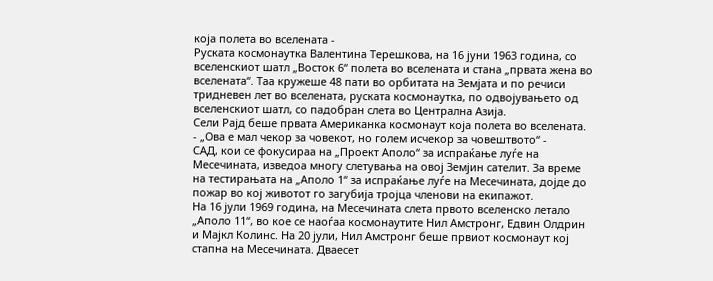која полета во вселената -
Руската космонаутка Валентина Терешкова, на 16 јуни 1963 година, со вселенскиот шатл „Восток 6“ полета во вселената и стана „првата жена во вселената“. Таа кружеше 48 пати во орбитата на Земјата и по речиси тридневен лет во вселената, руската космонаутка, по одвојувањето од вселенскиот шатл, со падобран слета во Централна Азија.
Сели Рајд беше првата Американка космонаут која полета во вселената.
- „Ова е мал чекор за човекот, но голем исчекор за човештвото“ -
САД, кои се фокусираа на „Проект Аполо“ за испраќање луѓе на Месечината, изведоа многу слетувања на овој Земјин сателит. За време на тестирањата на „Аполо 1“ за испраќање луѓе на Месечината, дојде до пожар во кој животот го загубија тројца членови на екипажот.
На 16 јули 1969 година, на Месечината слета првото вселенско летало „Аполо 11“, во кое се наоѓаа космонаутите Нил Амстронг, Едвин Олдрин и Мајкл Колинс. На 20 јули, Нил Амстронг беше првиот космонаут кој стапна на Месечината. Дваесет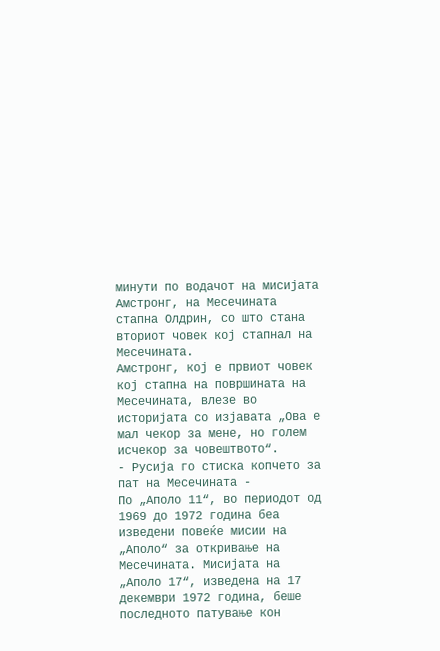минути по водачот на мисијата Амстронг, на Месечината стапна Олдрин, со што стана вториот човек кој стапнал на Месечината.
Амстронг, кој е првиот човек кој стапна на површината на Месечината, влезе во историјата со изјавата „Ова е мал чекор за мене, но голем исчекор за човештвото“.
- Русија го стиска копчето за пат на Месечината -
По „Аполо 11“, во периодот од 1969 до 1972 година беа изведени повеќе мисии на „Аполо“ за откривање на Месечината. Мисијата на „Аполо 17“, изведена на 17 декември 1972 година, беше последното патување кон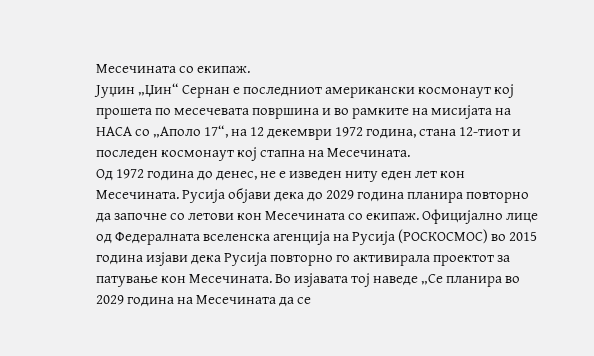Месечината со екипаж.
Јуџин „Џин“ Сернан е последниот американски космонаут кој прошета по месечевата површина и во рамките на мисијата на НАСА со „Аполо 17“, на 12 декември 1972 година, стана 12-тиот и последен космонаут кој стапна на Месечината.
Од 1972 година до денес, не е изведен ниту еден лет кон Месечината. Русија објави дека до 2029 година планира повторно да започне со летови кон Месечината со екипаж. Официјално лице од Федералната вселенска агенција на Русија (РОСКОСМОС) во 2015 година изјави дека Русија повторно го активирала проектот за патување кон Месечината. Во изјавата тој наведе „Се планира во 2029 година на Месечината да се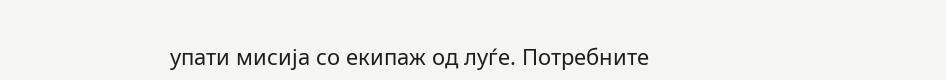упати мисија со екипаж од луѓе. Потребните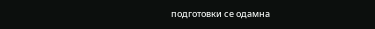подготовки се одамна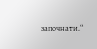започнати.“